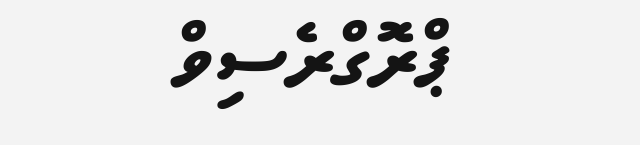ޕްރޮގްރެސިވް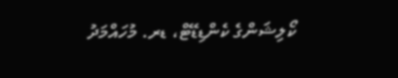ކޯލިޝަންގެ ކެންޑިޑޭޓް، ޑރ. މުހައްމަދު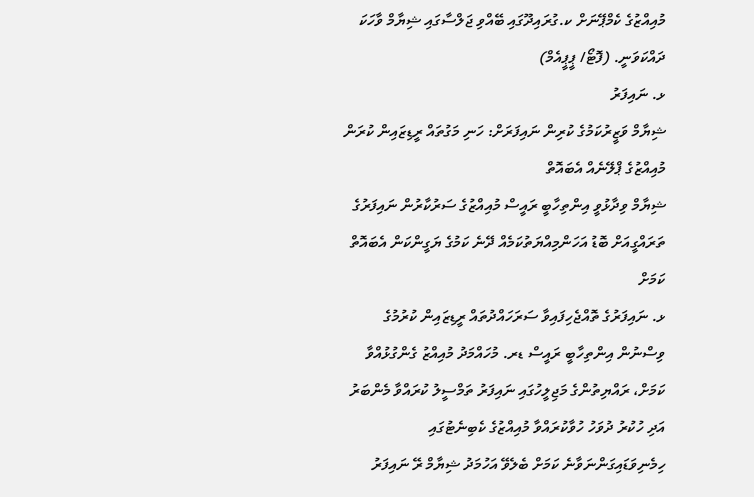މުއިއްޒުގެ ކެމްޕޭނަށް ކ.ގުރައިދޫގައި ބޭއްވި ޖަލްސާގައި ޝިޔާމް ވާހަކަ ދައްކަވަނީ. (ފޮޓޯ/ ޕީޕީއެމް)
ޅ. ނައިފަރު
ޝިޔާމް ވަޒީރުކަމުގެ ކުރިން ނައިފަރަށް: ހަނި މަގުތައް ރީޑިޒައިން ކުރަން މުއިއްޒުގެ ޕްލޭނެއް އެބައޮތް
ޝިޔާމް ވިދާޅުވީ އިންތިހާބީ ރައީސް މުއިއްޒުގެ ސަރުކާރުން ނައިފަރުގެ ތަރައްގީއަށް ބޮޑު އަހަންމިއްޔަތުކަމެއް ދޭނެ ކަމުގެ ޔަގީންކަން އެބައޮތް ކަމަށް
ޅ. ނައިފަރުގެ ތޮއްޖެހިފައިވާ ސަރަހައްދުތައް ރީޑިޒައިން ކުރުމުގެ ވިސްނުން އިންތިހާބީ ރައީސް ޑރ. މުހައްމަދު މުއިއްޒު ގެންގުޅުއްވާ ކަމަށް، ރައްޔިތުންގެ މަޖިލީހުގައި ނައިފަރު ތަމްސީލު ކުރައްވާ މެންބަރު އަދި ހުކުރު ދުވަހު ހުވާކުރައްވާ މުއިއްޒުގެ ކެބިނެޓުގައި ހިމެނިވަޑައިގަންނަވާނެ ކަމަށް ބެލެވޭ އަހުމަދު ޝިޔާމް ރޭ ނައިފަރު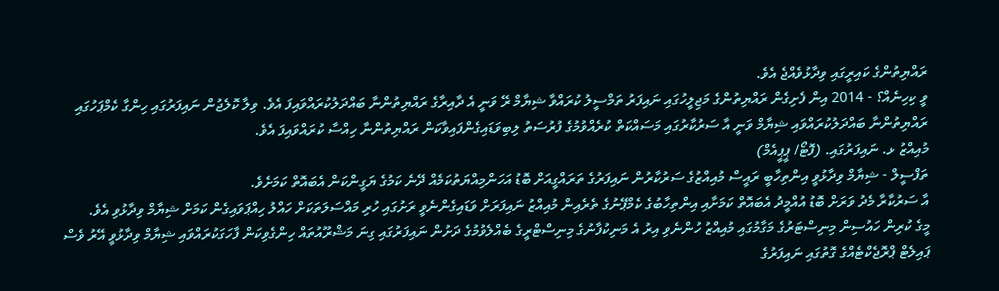ރައްޔިތުންގެ ކައިރީގައި ވިދާޅުވެއްޖެ އެވެ.
ވީ ކިހިނެއް؟ - 2014 އިން ފެށިގެން ރައްޔިތުންގެ މަޖިލީހުގައި ނައިފަރު ތަމްސީލު ކުރައްވާ ޝިޔާމް ރޭ ވަނީ އެ ދާއިރާގެ ރައްޔިތުންނާ ބައްދަލުކުރައްވައިފަ އެވެ. ވިލާ ކޮލެޖުން ނައިފަރުގައި ހިންގާ ކެމްޕަހުގައި ރައްޔިތުންނާ ބައްދަލުކުރައްވައި ޝިޔާމް ވަނީ އާ ސަރުކާރުގައި މަސައްކަތް ކުރެއްވުމުގެ ފުރުސަތު ލިބިވަޑައިގެންފައިވާކަން ރައްޔިތުންނާ ހިއްސާ ކުރައްވައިފަ އެވެ.
މުއިއްޒު ޅ. ނައިފަރުގައި. (ފޮޓޯ/ ޕީޕީއެމް)
ތަފްސީލް - ޝިޔާމް ވިދާޅުވީ އިންތިހާބީ ރައީސް މުއިއްޒުގެ ސަރުކާރުން ނައިފަރުގެ ތަރައްގީއަށް ބޮޑު އަހަންމިއްޔަތުކަމެއް ދޭނެ ކަމުގެ ޔަގީންކަން އެބައޮތް ކަމަށެވެ.
އާ ސަރުކާރާ މެދު ވަރަށް ބޮޑު އުއްމީދު އެބައޮތް ކަމަށާއި އިންތިހާބުގެ ކެމްޕޭނުގެ ތެރެއިން މުއިއްޒު ނައިފަރަށް ވަޑައިގެންނެވީ ރަށުގައި ހުރި މައްސަލަތަކަށް ހައްލު ހިއްޕަވައިގެން ކަމަށް ޝިޔާމް ވިދާޅުވި އެވެ.
މީގެ ކުރިން ހައުސިން މިނިސްޓަރުގެ މަގާމުގައި މުއިއްޒު ހުންނެވި އިރު އެ މަނިކުފާނުގެ މިނިސްޓްރީގެ ބެއްލެވުމުގެ ދަށުން ނައިފަރުގައި ގިނަ މަޝްރޫއުތައް ހިންގެވިކަން ފާހަގަކުރައްވައި ޝިޔާމް ވިދާޅުވީ އޭރު ވެސް ޕައިލެޓް ޕްރޮޖެކްޓެއްގެ ގޮތުގައި ނައިފަރުގެ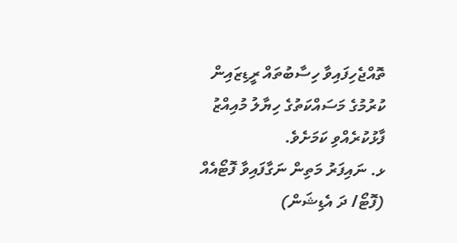ތޮއްޖެހިފައިވާ ހިސާބުތައް ރީޑިޒައިން ކުރުމުގެ މަސައްކަތުގެ ހިޔާލު މުއިއްޒު ފާޅުކުރެއްވި ކަމަށެވެ.
ޅ. ނައިފަރު މަތިން ނަގާފައިވާ ފޮޓޯއެއް (ފޮޓޯ/ ދަ އެޑިޝަން)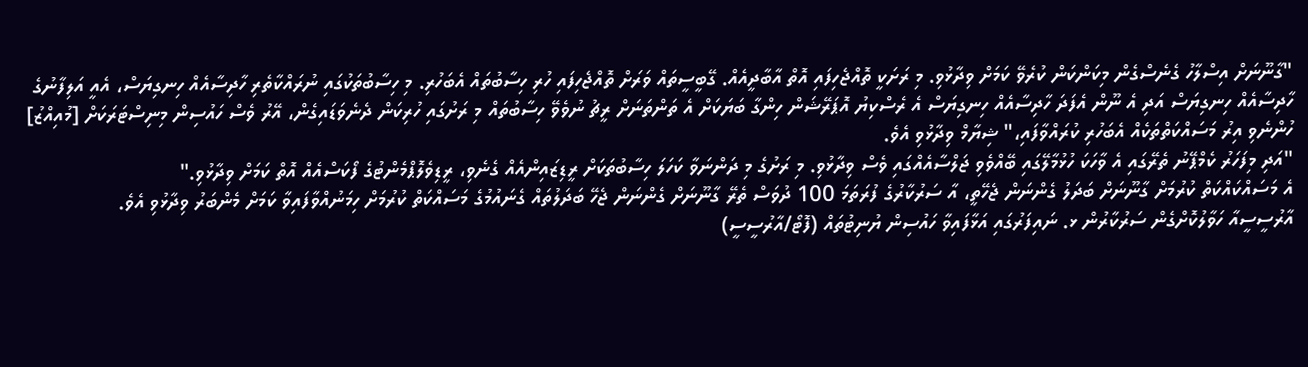"ގާނޫނަށް އިސްލާހު ގެނެސްގެން މިކަންކަން ކުރެވޭ ކަމަށް ވިދާޅުވި. މި ރަށަކީ ތޮއްޖެހިފައި އޮތް އާބާދީއެއް. ގޭބީސީތައް ވަރަށް ތޮއްޖެހިފައި ހުރި ހިސާބުތައް އެބަހުރި. މި ހިސާބުތަކުގައި ނުރައްކާތެރި ހާދިސާއެއް ހިނގިޔަސް، އެއީ އަލިފާނުގެ ހާދިސާއެއް ހިނގިޔަސް އަދި އެ ނޫން އެފަދަ ހާދިސާއެއް ހިނގިޔަސް އެ ރެސްކިޔު އޮޕަރޭޝަން ހިންގާ ބަޔަކަށް އެ ތަންތަނަށް ރީޗު ނުވެވޭ ހިސާބުތައް މި ރަށުގައި ހުރިކަން ދެނެވަޑައިގެން، އޭރު ވެސް ހައުސިން މިނިސްޓަރަކަށް [މުއިއްޒު] ހުންނެވި އިރު މަސައްކަތްތަކެއް އެބަހުރި ކުރައްވާފައި،" ޝިޔާމް ވިދާޅުވި އެވެ.
"އަދި މިފަހަރު ކެމްޕޭނު ތެރޭގައި އެ ވާހަކަ ހުޅުމާލޭގައި ބޭއްވެވި ޖަލްސާއެއްގައި ވެސް ވިދާޅުވި. މި ރަށުގެ މި ދަންނަވާ ކަހަލަ ހިސާބުތަކަށް ރީޑިޒައިންއެއް ގެނެވި، ރީޑިވެލޮޕްމެންޓުގެ ފޯކަސްއެއް އޮތް ކަމަށް ވިދާޅުވި."
އެ މަސައްކައްކަތް ކުރުމަށް ގާނޫނަށް ބަދަލު ގެންނަން ޖެހޭތީ، އާ ސަރުކާރުގެ ފުރަތަމަ 100 ދުވަސް ތެރޭ ގާނޫނަށް ގެންނަން ޖެހޭ ބަދަލުތައް ގެނައުމުގެ މަސައްކަތް ކުރުމަށް ހިމަނުއްވާފައިވާ ކަމަށް މެންބަރު ވިދާޅުވި އެވެ.
އާރުސީސީއާ ހަވާލުކޮށްގެން ސަރުކާރުން ޅ. ނައިފަރުގައި އަޅާފައިވާ ހައުސިން ޔުނިޓުތައް (ފޮޓޯ/އާރުސީސީ)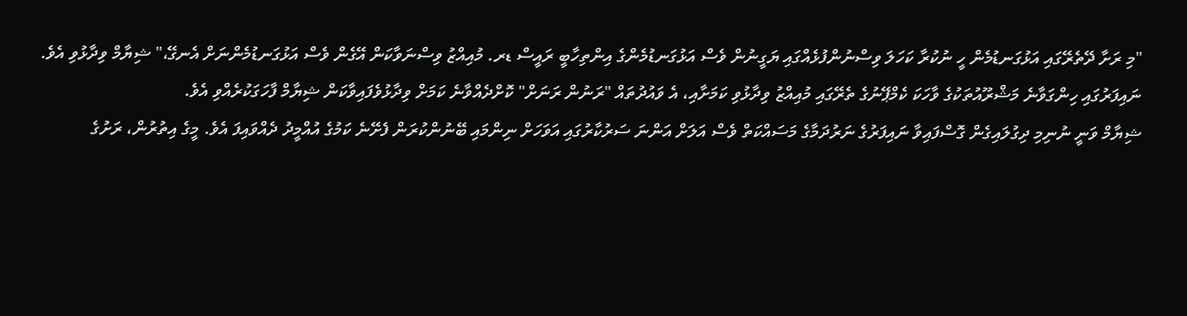"މި ރަށާ ދޭތެރޭގައި އަޅުގަނޑުމެން ހީ ނުކުރާ ކަހަލަ ވިސްނުންފުޅެއްގައި ޔަގީނުން ވެސް އަޅުގަނޑުމެންގެ އިންތިހާބީ ރައީސް ޑރ. މުއިއްޒު ވިސްނަވާކަން އޭގެން ވެސް އަޅުގަނޑުމެންނަށް އެނގޭ،" ޝިޔާމް ވިދާޅުވި އެވެ.
ނައިފަރުގައި ހިންގަވާނެ މަޝްރޫއުތަކުގެ ވާހަކަ ކެމްޕޭނުގެ ތެރޭގައި މުއިއްޒު ވިދާޅުވި ކަމަށާއި، އެ ވައުދުތައް "ރަނުން ރަނަށް" ކޮށްދެއްވާނެ ކަމަށް ވިދާޅުވެފައިވާކަން ޝިޔާމް ފާހަގަކުރެއްވި އެވެ.
ޝިޔާމް ވަނީ ނުނިމި ދިގުލައިގެން ގޮސްފައިވާ ނައިފަރުގެ ނަރުދަމާގެ މަސައްކަތް ވެސް އަލަށް އަންނަ ސަރުކާރުގައި އަވަހަށް ނިންމައި ބޭނުންކުރަން ފެށޭނެ ކަމުގެ އުއްމީދު ދެއްވައިފަ އެވެ. މީގެ އިތުރުން، ރަށުގެ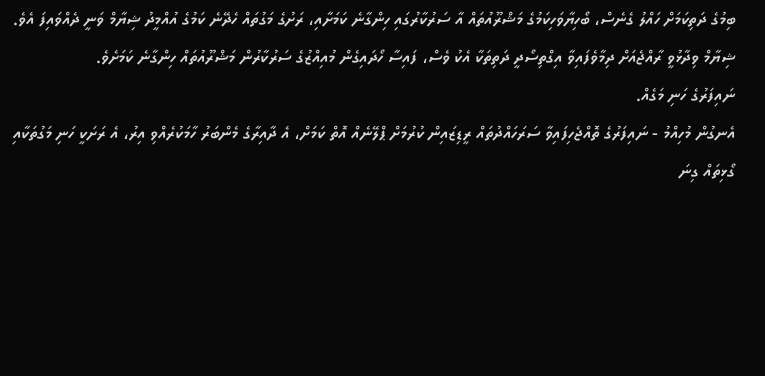ބިމުގެ ދަތިކަމަށް ހައްލު ގެނެސް، ބޯހިޔާވަހިކަމުގެ މަޝްރޫއުތައް އާ ސަރުކާރުގައި ހިންގާނެ ކަމަށާއި، ރަށުގެ މަގުތައް ހެދޭނެ ކަމުގެ އުއްމީދު ޝިޔާމް ވަނީ ދެއްވައިފަ އެވެ.
ޝިޔާމް ވިދާޅުވީ ރާއްޖެއަށް ދިމާވެފައިވާ އިގްތިސޯދީ ދަތިތަކާ އެކު ވެސް، ފައިސާ ހޯދައިގެން މުއިއްޒުގެ ސަރުކާރުން މަޝްރޫއުތައް ހިންގާނެ ކަމަށެވެ.
ނައިފަރުގެ ހަނި މަގެއް.
އެނގުން މުހިއްމު - ނައިފަރުގެ ތޮއްޖެހިފައިވާ ސަރަހައްދުތައް ރީޑިޒައިން ކުރުމަށް ޕްލޭނެއް އޮތް ކަމަށް، އެ ދާއިރާގެ މެންބަރު ހާމަކުރެއްވި އިރު، އެ ރަށަކީ ހަނި މަގުތަކާއި ގޯޅިތައް ގިނަ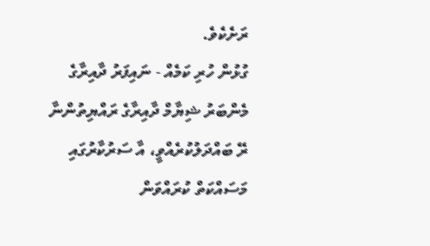ރަށެކެވެ.
ގުޅުން ހުރި ކަމެއް - ނައިފަރު ދާއިރާގެ މެންބަރު ޝިޔާމް ދާއިރާގެ ރައްޔިތުންނާ ރޭ ބައްދަލުކުރެއްވީ، އާ ސަރުކާރުގައި މަސައްކަތް ކުރައްވަން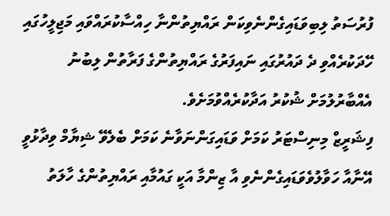ފުރުސަތު ލިބިވަޑައިގެންނެވިކަން ރައްޔިތުންނާ ހިއްސާކުރައްވައި މަޖިލީހުގައި ހޭދަކުރެއްވި ދެ ދައުރުގައި ނައިފަރުގެ ރައްޔިތުންގެ ފަރާތުން ލިބުނު އެއްބާރުލުމަށް ޝުކުރު އަދާކުރެއްވުމަށެވެ.
ފިޝަރީޒް މިނިސްޓަރު ކަމަށް ވަޑައިގަންނަވާނެ ކަމަށް ބެލެވޭ ޝިޔާމް ވިދާޅުވީ އޭނާއާ ހަވާލުވެވަޑައިގެންނެވި އާ ޒިންމާ އަކީ ގައުމާއި ރައްޔިތުންގެ ހާލަތު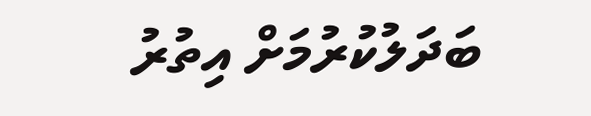ބަދަލުކުރުމަށް އިތުރު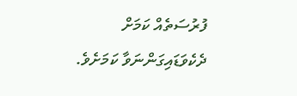ފުރުސަތެއް ކަމަށް ދެކެވަޑައިގަންނަވާ ކަމަށެވެ.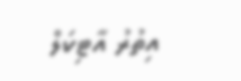އިތުރު އާޓިކަލް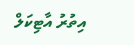އިތުރު އާޓިކަލް